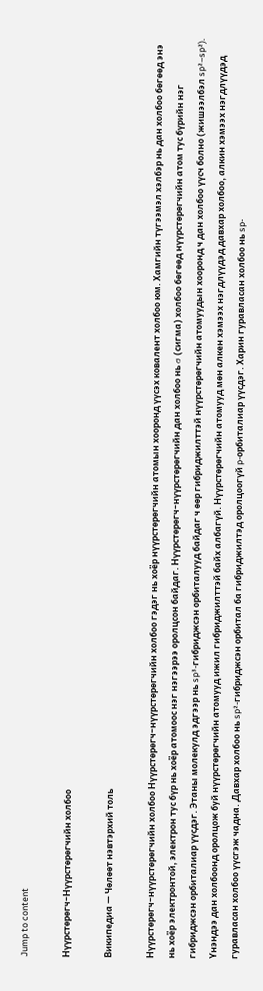Jump to content

Нүүрстөрөгч–Нүүрстөрөгчийн холбоо

Википедиа — Чөлөөт нэвтэрхий толь

Нүүрстөрөгч–нүүрстөрөгчийн холбоо Нүүрстөрөгч–нүүрстөрөгчийн холбоо гэдэг нь хоёр нүүрстөрөгчийн атомын хооронд үүсэх ковалент холбоо юм. Хамгийн түгээмэл хэлбэр нь дан холбоо бөгөөд энэ нь хоёр электронтой, электрон тус бүр нь хоёр атомоос нэг нэгээрээ оролцсон байдаг. Нүүрстөрөгч–нүүрстөрөгчийн дан холбоо нь σ (сигма) холбоо бөгөөд нүүрстөрөгчийн атом тус бүрийн нэг гибриджсэн орбиталиар үүсдэг. Этаны молекулд эдгээр нь sp³-гибриджсэн орбиталууд байдаг ч өөр гибриджилттэй нүүрстөрөгчийн атомуудын хооронд ч дан холбоо үүсч болно (жишээлбэл sp²–sp²). Үнэндээ дан холбоонд оролцож буй нүүрстөрөгчийн атомууд ижил гибриджилттэй байх албагүй. Нүүрстөрөгчийн атомууд мөн алкен хэмээх нэгдлүүдэд давхар холбоо, алкин хэмээх нэгдлүүдэд гуравласан холбоо үүсгэж чадна. Давхар холбоо нь sp²-гибриджсэн орбитал ба гибриджилтэд оролцоогүй p-орбиталиар үүсдэг. Харин гуравласан холбоо нь sp-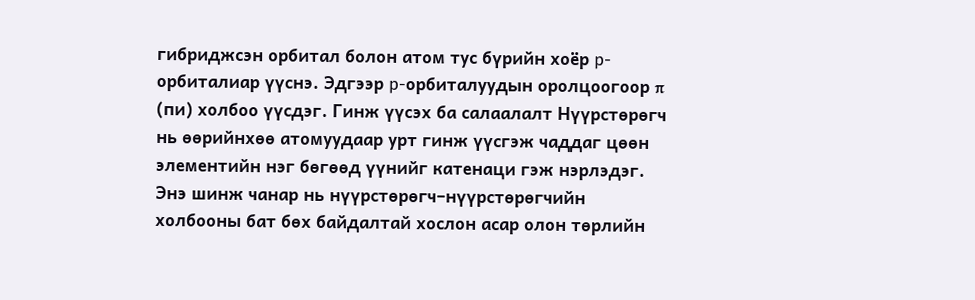гибриджсэн орбитал болон атом тус бүрийн хоёр p-орбиталиар үүснэ. Эдгээр p-орбиталуудын оролцоогоор π (пи) холбоо үүсдэг. Гинж үүсэх ба салаалалт Нүүрстөрөгч нь өөрийнхөө атомуудаар урт гинж үүсгэж чаддаг цөөн элементийн нэг бөгөөд үүнийг катенаци гэж нэрлэдэг. Энэ шинж чанар нь нүүрстөрөгч–нүүрстөрөгчийн холбооны бат бөх байдалтай хослон асар олон төрлийн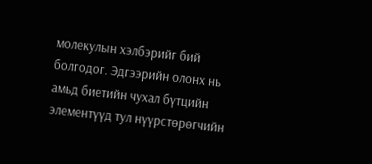молекулын хэлбэрийг бий болгодог. Эдгээрийн олонх нь амьд биетийн чухал бүтцийн элементүүд тул нүүрстөрөгчийн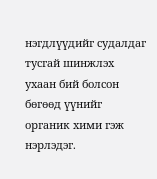нэгдлүүдийг судалдаг тусгай шинжлэх ухаан бий болсон бөгөөд үүнийг органик хими гэж нэрлэдэг.